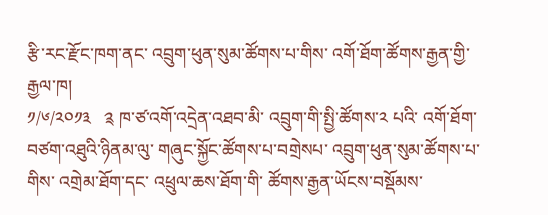རྩི་རང་རྫོང་ཁག་ནང་ འབྲུག་ཕུན་སུམ་ཚོགས་པ་གིས་ འགོ་ཐོག་ཚོགས་རྒྱན་གྱི་རྒྱལ་ཁ།
༡/༦/༢༠༡༣   ༉ ཁ་ཙ་འགོ་འདྲེན་འཐབ་མི་ འབྲུག་གི་སྤྱི་ཚོགས་༢ པའི་ འགོ་ཐོག་བཙག་འཐུའི་ཉིནམ་ལུ་ གཞུང་སྐྱོང་ཚོགས་པ་བགྲེསཔ་ འབྲུག་ཕུན་སུམ་ཚོགས་པ་གིས་ འགྲེམ་ཐོག་དང་ འཕྲུལ་ཆས་ཐོག་གི་ ཚོགས་རྒྱན་ཡོངས་བསྡོམས་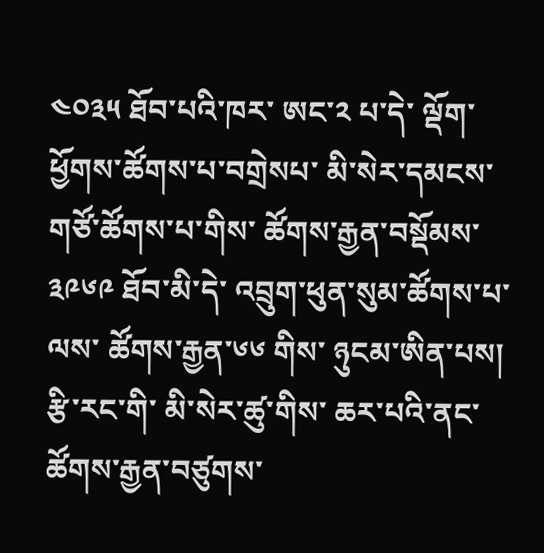༤༠༣༥ ཐོབ་པའི་ཁར་ ཨང་༢ པ་དེ་ ལྡོག་ཕྱོགས་ཚོགས་པ་བགྲེསཔ་ མི་སེར་དམངས་གཙོ་ཚོགས་པ་གིས་ ཚོགས་རྒྱན་བསྡོམས་༣༩༦༩ ཐོབ་མི་དེ་ འབྲུག་ཕུན་སུམ་ཚོགས་པ་ལས་ ཚོགས་རྒྱན་༦༦ གིས་ ཉུངམ་ཨིན་པས།
རྩི་རང་གི་ མི་སེར་ཚུ་གིས་ ཆར་པའི་ནང་ ཚོགས་རྒྱན་བཙུགས་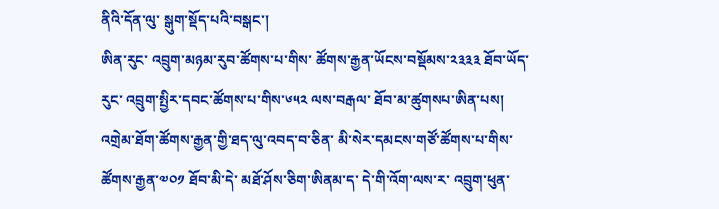ནིའི་དོན་ལུ་ སྒུག་སྡོད་པའི་བསྒང་།
ཨིན་རུང་ འབྲུག་མཉམ་རུབ་ཚོགས་པ་གིས་ ཚོགས་རྒྱན་ཡོངས་བསྡོམས་༢༣༣༣ ཐོབ་ཡོད་རུང་ འབྲུག་སྤྱིར་དབང་ཚོགས་པ་གིས་༦༥༢ ལས་བརྒལ་ ཐོབ་མ་ཚུགསཔ་ཨིན་པས།
འགྲེམ་ཐོག་ཚོགས་རྒྱན་གྱི་ཐད་ལུ་འབད་བ་ཅིན་ མི་སེར་དམངས་གཙོ་ཚོགས་པ་གིས་ ཚོགས་རྒྱན་༧༠༡ ཐོབ་མི་དེ་ མཐོ་ཤོས་ཅིག་ཨིནམ་ད་ དེ་གི་འོག་ལས་ར་ འབྲུག་ཕུན་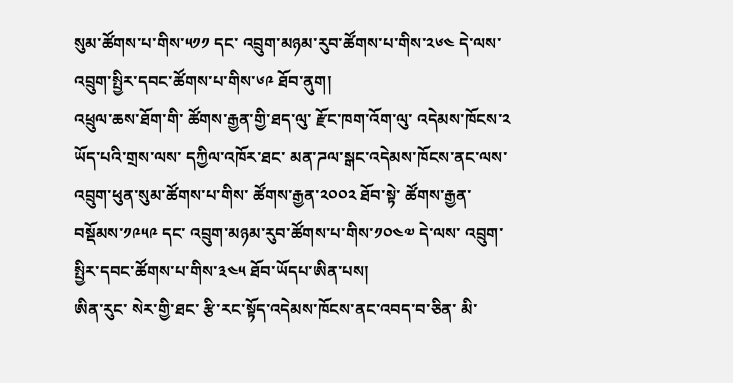སུམ་ཚོགས་པ་གིས་༥༡༡ དང་ འབྲུག་མཉམ་རུབ་ཚོགས་པ་གིས་༢༦༤ དེ་ལས་ འབྲུག་སྤྱིར་དབང་ཚོགས་པ་གིས་༦༩ ཐོབ་ནུག།
འཕྲུལ་ཆས་ཐོག་གི་ ཚོགས་རྒྱན་གྱི་ཐད་ལུ་ རྫོང་ཁག་འོག་ལུ་ འདེམས་ཁོངས་༢ ཡོད་པའི་གྲས་ལས་ དཀྱིལ་འཁོར་ཐང་ མན་ཌལ་སྒང་འདེམས་ཁོངས་ནང་ལས་ འབྲུག་ཕུན་སུམ་ཚོགས་པ་གིས་ ཚོགས་རྒྱན་༢༠༠༢ ཐོབ་སྟེ་ ཚོགས་རྒྱན་བསྡོམས་༡༩༥༩ དང་ འབྲུག་མཉམ་རུབ་ཚོགས་པ་གིས་༡༠༤༧ དེ་ལས་ འབྲུག་སྤྱིར་དབང་ཚོགས་པ་གིས་༣༤༥ ཐོབ་ཡོདཔ་ཨིན་པས།
ཨིན་རུང་ སེར་གྱི་ཐང་ རྩི་རང་སྟོད་འདེམས་ཁོངས་ནང་འབད་བ་ཅིན་ མི་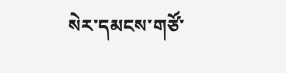སེར་དམངས་གཙོ་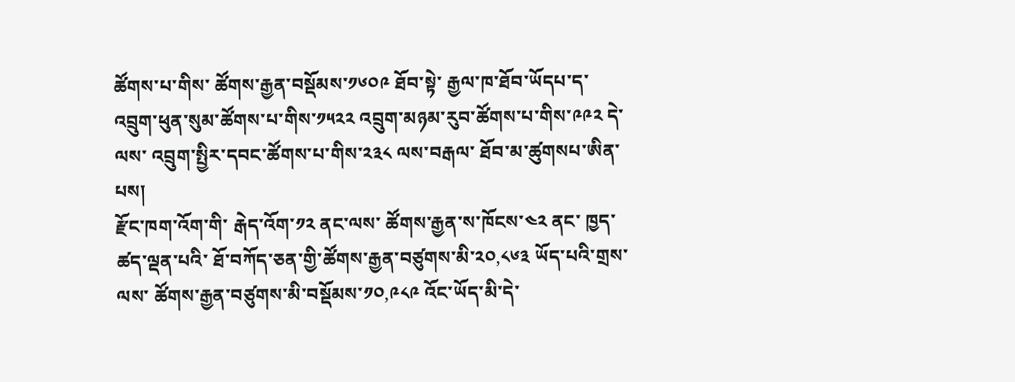ཚོགས་པ་གིས་ ཚོགས་རྒྱན་བསྡོམས་༡༦༠༩ ཐོབ་སྟེ་ རྒྱལ་ཁ་ཐོབ་ཡོདཔ་ད་ འབྲུག་ཕུན་སུམ་ཚོགས་པ་གིས་༡༥༢༢ འབྲུག་མཉམ་རུབ་ཚོགས་པ་གིས་༩༩༢ དེ་ལས་ འབྲུག་སྤྱིར་དབང་ཚོགས་པ་གིས་༢༣༨ ལས་བརྒལ་ ཐོབ་མ་ཚུགསཔ་ཨིན་པས།
རྫོང་ཁག་འོག་གི་ རྒེད་འོག་༡༢ ནང་ལས་ ཚོགས་རྒྱན་ས་ཁོངས་༤༢ ནང་ ཁྱད་ཚད་ལྡན་པའི་ ཐོ་བཀོད་ཅན་གྱི་ཚོགས་རྒྱན་བཙུགས་མི་༢༠,༨༦༣ ཡོད་པའི་གྲས་ལས་ ཚོགས་རྒྱན་བཙུགས་མི་བསྡོམས་༡༠,༩༨༩ འོང་ཡོད་མི་དེ་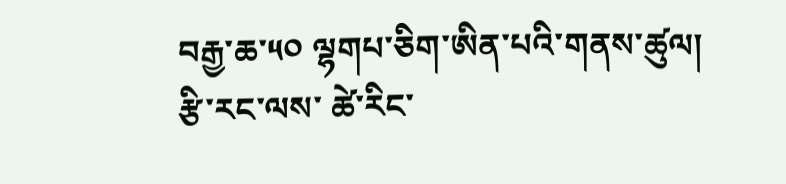བརྒྱ་ཆ་༥༠ ལྷགཔ་ཅིག་ཨིན་པའི་གནས་ཚུལ།
རྩི་རང་ལས་ ཚེ་རིང་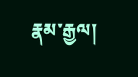རྣམ་རྒྱལ།